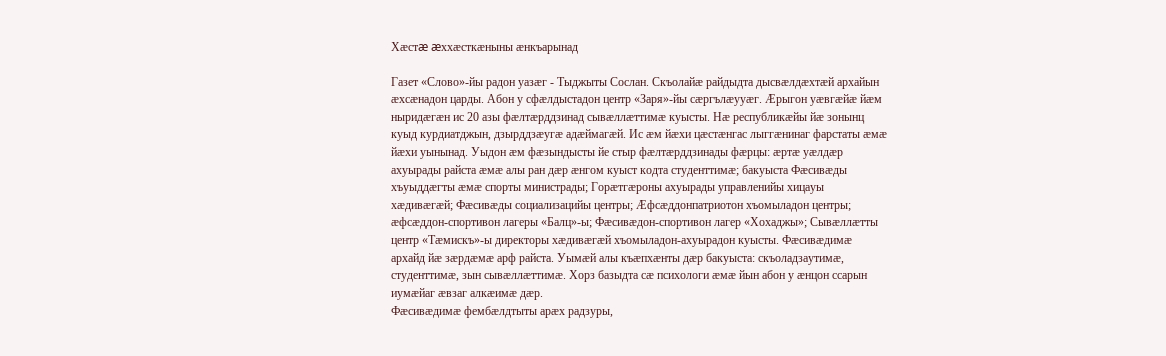Хæстæ æххæсткæныны æнкъарынад

Газет «Слово»-йы радон уазæг - Тыджыты Сослан. Скъолайæ райдыдта дысвæлдæхтæй архайын æхсæнадон царды. Абон у сфæлдыстадон центр «Заря»-йы сæргълæууæг. Æрыгон уæвгæйæ йæм ныридæгæн ис 20 азы фæлтæрддзинад сывæллæттимæ куысты. Нæ республикæйы йæ зонынц куыд курдиатджын, дзырддзæугæ адæймагæй. Ис æм йæхи цæстæнгас лыггæнинаг фарстаты æмæ йæхи уынынад. Уыдон æм фæзындысты йе стыр фæлтæрддзинады фæрцы: æртæ уæлдæр ахуырады райста æмæ алы ран дæр æнгом куыст кодта студенттимæ; бакуыста Фæсивæды хъуыддæгты æмæ спорты министрады; Горæтгæроны ахуырады управленийы хицауы хæдивæгæй; Фæсивæды социализацийы центры; Æфсæддонпатриотон хъомыладон центры; æфсæддон-спортивон лагеры «Балц»-ы; Фæсивæдон-спортивон лагер «Хохаджы»; Сывæллæтты центр «Тæмискъ»-ы директоры хæдивæгæй хъомыладон-ахуырадон куысты. Фæсивæдимæ архайд йæ зæрдæмæ арф райста. Уымæй алы къæпхæнты дæр бакуыста: скъоладзаутимæ, студенттимæ, зын сывæллæттимæ. Хорз базыдта сæ психологи æмæ йын абон у æнцон ссарын иумæйаг æвзаг алкæимæ дæр.
Фæсивæдимæ фембæлдтыты арæх радзуры,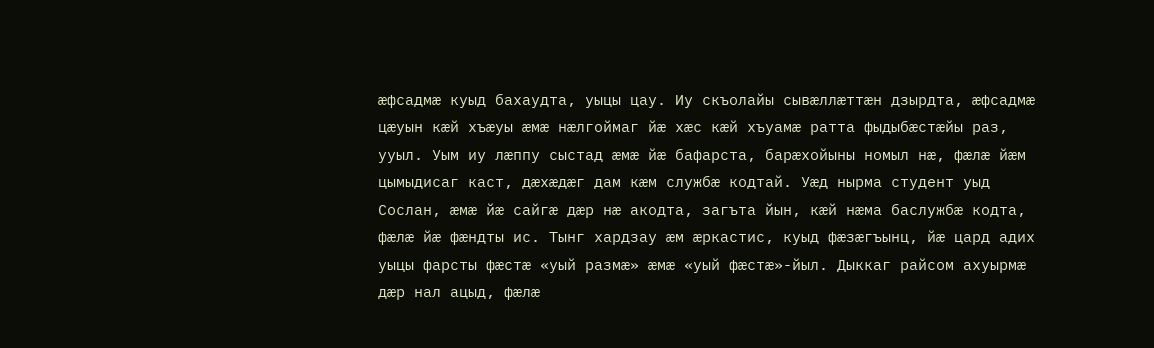æфсадмæ куыд бахаудта, уыцы цау. Иу скъолайы сывæллæттæн дзырдта, æфсадмæ цæуын кæй хъæуы æмæ нæлгоймаг йæ хæс кæй хъуамæ ратта фыдыбæстæйы раз, ууыл. Уым иу лæппу сыстад æмæ йæ бафарста, барæхойыны номыл нæ, фæлæ йæм цымыдисаг каст, дæхæдæг дам кæм службæ кодтай. Уæд нырма студент уыд Сослан, æмæ йæ сайгæ дæр нæ акодта, загъта йын, кæй нæма баслужбæ кодта, фæлæ йæ фæндты ис. Тынг хардзау æм æркастис, куыд фæзæгъынц, йæ цард адих уыцы фарсты фæстæ «уый размæ» æмæ «уый фæстæ»-йыл. Дыккаг райсом ахуырмæ дæр нал ацыд, фæлæ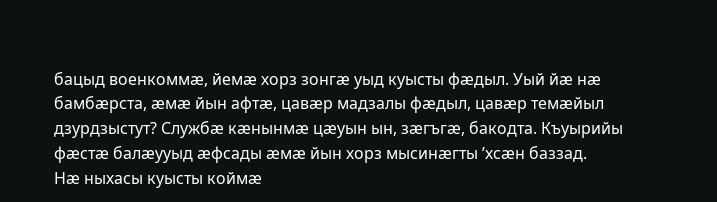бацыд военкоммæ, йемæ хорз зонгæ уыд куысты фæдыл. Уый йæ нæ бамбæрста, æмæ йын афтæ, цавæр мадзалы фæдыл, цавæр темæйыл дзурдзыстут? Службæ кæнынмæ цæуын ын, зæгъгæ, бакодта. Къуырийы фæстæ балæууыд æфсады æмæ йын хорз мысинæгты ’хсæн баззад.
Нæ ныхасы куысты коймæ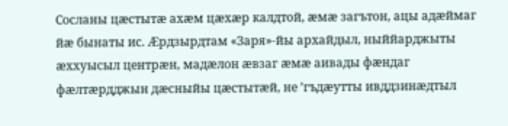Сосланы цæстытæ ахæм цæхæр калдтой, æмæ загътон, ацы адæймаг йæ бынаты ис. Æрдзырдтам «Заря»-йы архайдыл, ныййарджыты æххуысыл центрæн, мадæлон æвзаг æмæ аивады фæндаг фæлтæрдджын дæсныйы цæстытæй, не ’гъдæутты ивддзинæдтыл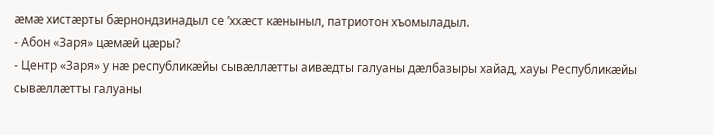æмæ хистæрты бæрнондзинадыл се ’ххæст кæныныл, патриотон хъомыладыл.
- Абон «Заря» цæмæй цæры?
- Центр «Заря» у нæ республикæйы сывæллæтты аивæдты галуаны дæлбазыры хайад, хауы Республикæйы сывæллæтты галуаны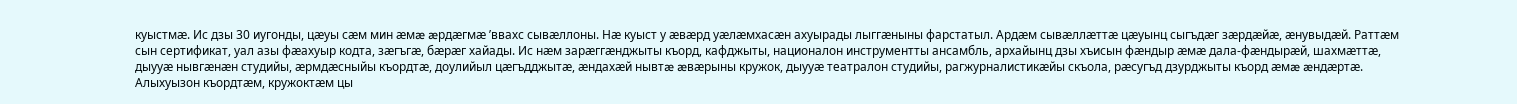куыстмæ. Ис дзы 30 иугонды, цæуы сæм мин æмæ æрдæгмæ ’ввахс сывæллоны. Нæ куыст у æвæрд уæлæмхасæн ахуырады лыггæныны фарстатыл. Ардæм сывæллæттæ цæуынц сыгъдæг зæрдæйæ, æнувыдæй. Раттæм сын сертификат, уал азы фæахуыр кодта, зæгъгæ, бæрæг хайады. Ис нæм зарæггæнджыты къорд, кафджыты, националон инструментты ансамбль, архайынц дзы хъисын фæндыр æмæ дала-фæндырæй, шахмæттæ, дыууæ нывгæнæн студийы, æрмдæсныйы къордтæ, доулийыл цæгъдджытæ, æндахæй нывтæ æвæрыны кружок, дыууæ театралон студийы, рагжурналистикæйы скъола, рæсугъд дзурджыты къорд æмæ æндæртæ. Алыхуызон къордтæм, кружоктæм цы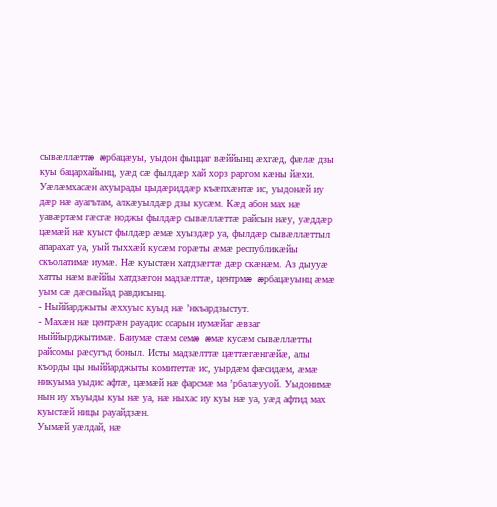сывæллæттæ æрбацæуы, уыдон фыццаг вæййынц æхгæд, фæлæ дзы куы бацархайынц, уæд сæ фылдæр хай хорз раргом кæны йæхи. Уæлæмхасæн ахуырады цыдæриддæр къæпхæнтæ ис, уыдонæй иу дæр нæ ауагътам, алкæуылдæр дзы кусæм. Кæд абон мах нæ уавæртæм гæсгæ ноджы фылдæр сывæллæттæ райсын нæу, уæддæр цæмæй нæ куыст фылдæр æмæ хуыздæр уа, фылдæр сывæллæттыл апарахат уа, уый тыххæй кусæм горæты æмæ республикæйы скъолатимæ иумæ. Нæ куыстæн хатдзæгтæ дæр скæнæм. Аз дыууæ хатты нæм вæййы хатдзæгон мадзæлттæ, центрмæ æрбацæуынц æмæ уым сæ дæсныйад равдисынц.
- Ныййарджыты æххуыс куыд нæ ’нкъардзыстут.
- Махæн нæ центрæн рауадис ссарын иумæйаг æвзаг ныййырджытимæ. Баиумæ стæм семæ æмæ кусæм сывæллæтты райсомы рæсугъд боныл. Исты мадзæлттæ цæттæгæнгæйæ, алы къорды цы ныййарджыты комитеттæ ис, уырдæм фæсидæм, æмæ никуыма уыдис афтæ, цæмæй нæ фарсмæ ма ’рбалæууой. Уыдонимæ нын иу хъуыды куы нæ уа, нæ ныхас иу куы нæ уа, уæд афтид мах куыстæй ницы рауайдзæн.
Уымæй уæлдай, нæ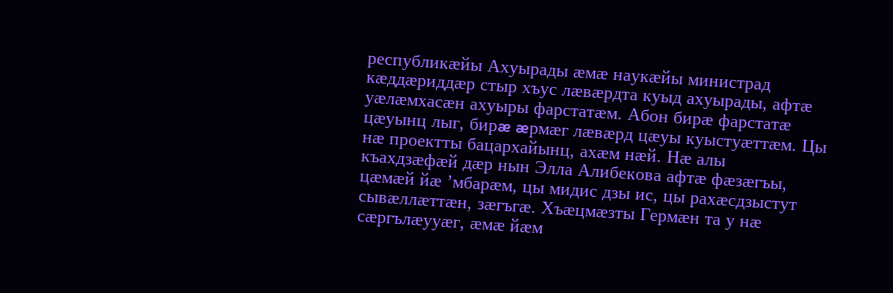республикæйы Ахуырады æмæ наукæйы министрад кæддæриддæр стыр хъус лæвæрдта куыд ахуырады, афтæ уæлæмхасæн ахуыры фарстатæм. Абон бирæ фарстатæ цæуынц лыг, бирæ æрмæг лæвæрд цæуы куыстуæттæм. Цы нæ проектты бацархайынц, ахæм нæй. Нæ алы къахдзæфæй дæр нын Элла Алибекова афтæ фæзæгъы, цæмæй йæ ’мбарæм, цы мидис дзы ис, цы рахæсдзыстут сывæллæттæн, зæгъгæ. Хъæцмæзты Гермæн та у нæ сæргълæууæг, æмæ йæм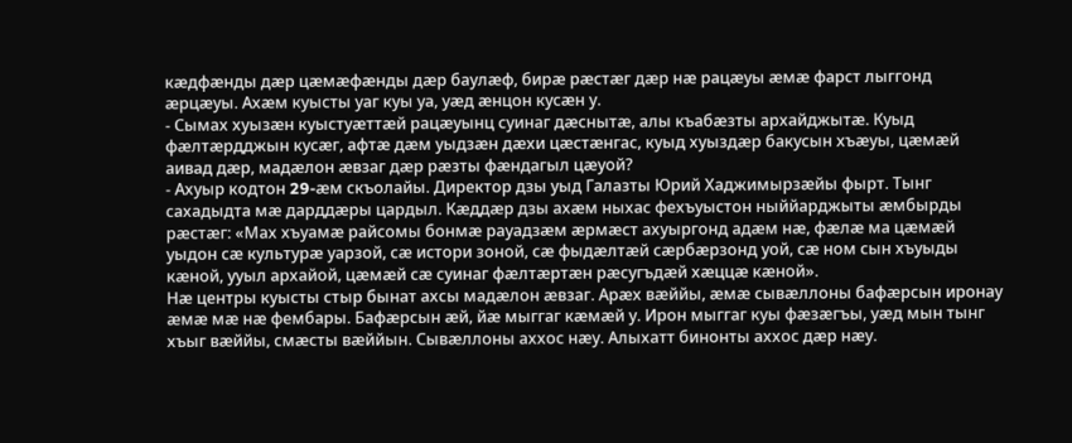кæдфæнды дæр цæмæфæнды дæр баулæф, бирæ рæстæг дæр нæ рацæуы æмæ фарст лыггонд æрцæуы. Ахæм куысты уаг куы уа, уæд æнцон кусæн у.
- Сымах хуызæн куыстуæттæй рацæуынц суинаг дæснытæ, алы къабæзты архайджытæ. Куыд фæлтæрдджын кусæг, афтæ дæм уыдзæн дæхи цæстæнгас, куыд хуыздæр бакусын хъæуы, цæмæй аивад дæр, мадæлон æвзаг дæр рæзты фæндагыл цæуой?
- Ахуыр кодтон 29-æм скъолайы. Директор дзы уыд Галазты Юрий Хаджимырзæйы фырт. Тынг сахадыдта мæ дарддæры цардыл. Кæддæр дзы ахæм ныхас фехъуыстон ныййарджыты æмбырды рæстæг: «Мах хъуамæ райсомы бонмæ рауадзæм æрмæст ахуыргонд адæм нæ, фæлæ ма цæмæй уыдон сæ культурæ уарзой, сæ истори зоной, сæ фыдæлтæй сæрбæрзонд уой, сæ ном сын хъуыды кæной, ууыл архайой, цæмæй сæ суинаг фæлтæртæн рæсугъдæй хæццæ кæной».
Нæ центры куысты стыр бынат ахсы мадæлон æвзаг. Арæх вæййы, æмæ сывæллоны бафæрсын иронау æмæ мæ нæ фембары. Бафæрсын æй, йæ мыггаг кæмæй у. Ирон мыггаг куы фæзæгъы, уæд мын тынг хъыг вæййы, смæсты вæййын. Сывæллоны аххос нæу. Алыхатт бинонты аххос дæр нæу.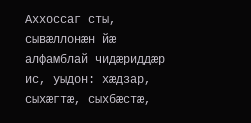Аххоссаг сты, сывæллонæн йæ алфамблай чидæриддæр ис, уыдон: хæдзар, сыхæгтæ, сыхбæстæ,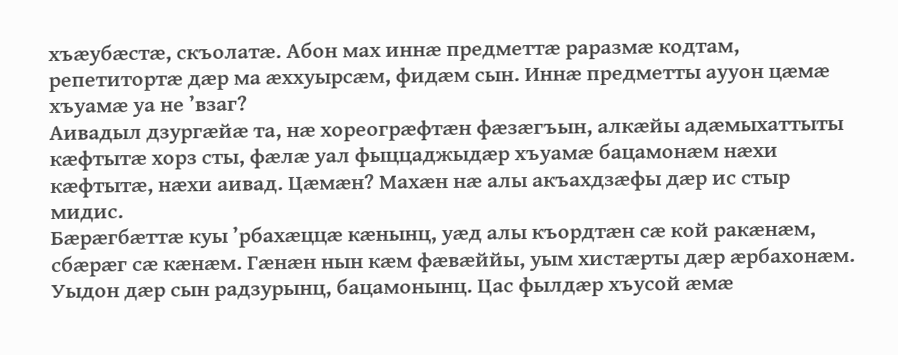хъæубæстæ, скъолатæ. Абон мах иннæ предметтæ раразмæ кодтам, репетитортæ дæр ма æххуырсæм, фидæм сын. Иннæ предметты аууон цæмæ хъуамæ уа не ’взаг?
Аивадыл дзургæйæ та, нæ хореогрæфтæн фæзæгъын, алкæйы адæмыхаттыты кæфтытæ хорз сты, фæлæ уал фыццаджыдæр хъуамæ бацамонæм нæхи кæфтытæ, нæхи аивад. Цæмæн? Махæн нæ алы акъахдзæфы дæр ис стыр мидис.
Бæрæгбæттæ куы ’рбахæццæ кæнынц, уæд алы къордтæн сæ кой ракæнæм, сбæрæг сæ кæнæм. Гæнæн нын кæм фæвæййы, уым хистæрты дæр æрбахонæм. Уыдон дæр сын радзурынц, бацамонынц. Цас фылдæр хъусой æмæ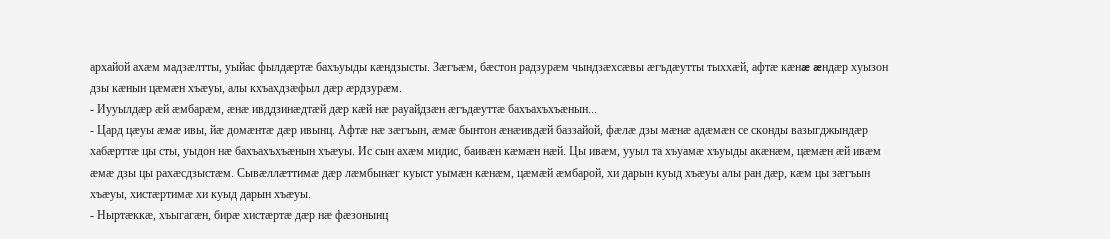архайой ахæм мадзæлтты, уыйас фылдæртæ бахъуыды кæндзысты. Зæгъæм, бæстон радзурæм чындзæхсæвы æгъдæутты тыххæй, афтæ кæнæ æндæр хуызон дзы кæнын цæмæн хъæуы, алы кхъахдзæфыл дæр æрдзурæм.
- Иууылдæр æй æмбарæм, æнæ ивддзинæдтæй дæр кæй нæ рауайдзæн æгъдæуттæ бахъахъхъæнын...
- Цард цæуы æмæ ивы, йæ домæнтæ дæр ивынц. Афтæ нæ зæгъын, æмæ бынтон æнæивдæй баззайой, фæлæ дзы мæнæ адæмæн се сконды вазыгджындæр хабæрттæ цы сты, уыдон нæ бахъахъхъæнын хъæуы. Ис сын ахæм мидис, баивæн кæмæн нæй. Цы ивæм, ууыл та хъуамæ хъуыды акæнæм, цæмæн æй ивæм æмæ дзы цы рахæсдзыстæм. Сывæллæттимæ дæр лæмбынæг куыст уымæн кæнæм, цæмæй æмбарой, хи дарын куыд хъæуы алы ран дæр, кæм цы зæгъын хъæуы, хистæртимæ хи куыд дарын хъæуы.
- Ныртæккæ, хъыгагæн, бирæ хистæртæ дæр нæ фæзонынц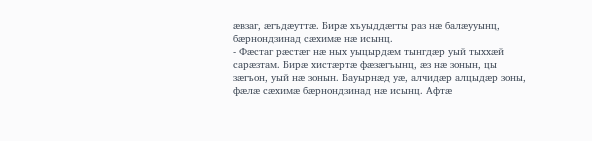æвзаг, æгъдæуттæ. Бирæ хъуыддæгты раз нæ балæууынц, бæрнондзинад сæхимæ нæ исынц.
- Фæстаг рæстæг нæ ных уыцырдæм тынгдæр уый тыххæй сарæзтам. Бирæ хистæртæ фæзæгъынц, æз нæ зонын, цы зæгъон, уый нæ зонын. Бауырнæд уæ, алчидæр алцыдæр зоны, фæлæ сæхимæ бæрнондзинад нæ исынц. Афтæ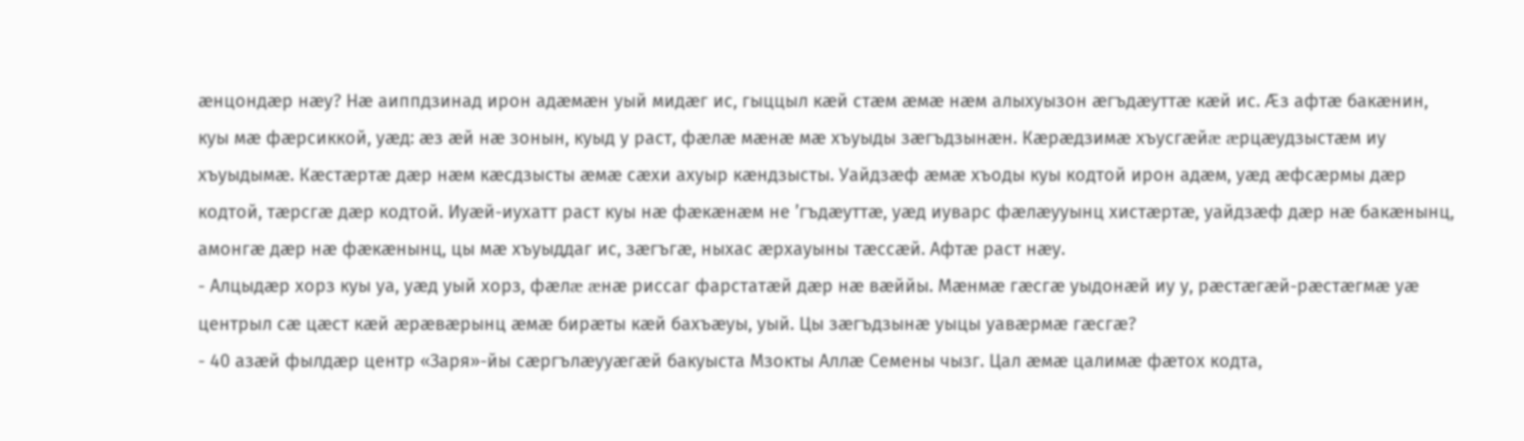æнцондæр нæу? Нæ аиппдзинад ирон адæмæн уый мидæг ис, гыццыл кæй стæм æмæ нæм алыхуызон æгъдæуттæ кæй ис. Æз афтæ бакæнин, куы мæ фæрсиккой, уæд: æз æй нæ зонын, куыд у раст, фæлæ мæнæ мæ хъуыды зæгъдзынæн. Кæрæдзимæ хъусгæйæ æрцæудзыстæм иу хъуыдымæ. Кæстæртæ дæр нæм кæсдзысты æмæ сæхи ахуыр кæндзысты. Уайдзæф æмæ хъоды куы кодтой ирон адæм, уæд æфсæрмы дæр кодтой, тæрсгæ дæр кодтой. Иуæй-иухатт раст куы нæ фæкæнæм не ’гъдæуттæ, уæд иуварс фæлæууынц хистæртæ, уайдзæф дæр нæ бакæнынц, амонгæ дæр нæ фæкæнынц, цы мæ хъуыддаг ис, зæгъгæ, ныхас æрхауыны тæссæй. Афтæ раст нæу.
- Алцыдæр хорз куы уа, уæд уый хорз, фæлæ æнæ риссаг фарстатæй дæр нæ вæййы. Мæнмæ гæсгæ уыдонæй иу у, рæстæгæй-рæстæгмæ уæ центрыл сæ цæст кæй æрæвæрынц æмæ бирæты кæй бахъæуы, уый. Цы зæгъдзынæ уыцы уавæрмæ гæсгæ?
- 40 азæй фылдæр центр «Заря»-йы сæргълæууæгæй бакуыста Мзокты Аллæ Семены чызг. Цал æмæ цалимæ фæтох кодта,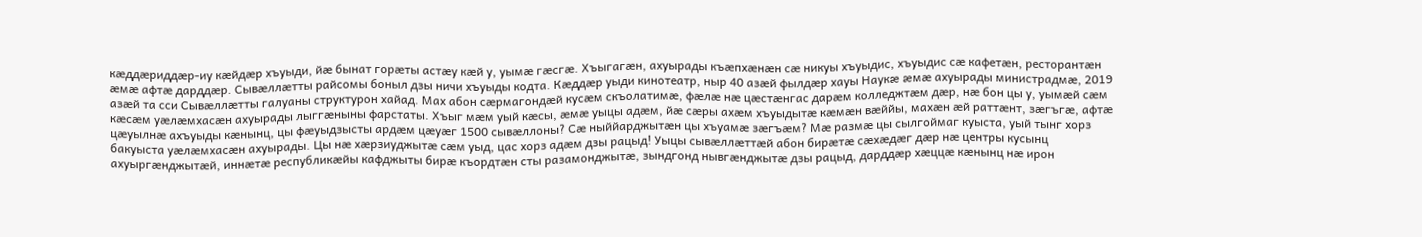кæддæриддæр-иу кæйдæр хъуыди, йæ бынат горæты астæу кæй у, уымæ гæсгæ. Хъыгагæн, ахуырады къæпхæнæн сæ никуы хъуыдис, хъуыдис сæ кафетæн, ресторантæн æмæ афтæ дарддæр. Сывæллæтты райсомы боныл дзы ничи хъуыды кодта. Кæддæр уыди кинотеатр, ныр 40 азæй фылдæр хауы Наукæ æмæ ахуырады министрадмæ, 2019 азæй та сси Сывæллæтты галуаны структурон хайад. Мах абон сæрмагондæй кусæм скъолатимæ, фæлæ нæ цæстæнгас дарæм колледжтæм дæр, нæ бон цы у, уымæй сæм кæсæм уæлæмхасæн ахуырады лыггæныны фарстаты. Хъыг мæм уый кæсы, æмæ уыцы адæм, йæ сæры ахæм хъуыдытæ кæмæн вæййы, махæн æй раттæнт, зæгъгæ, афтæ цæуылнæ ахъуыды кæнынц, цы фæуыдзысты ардæм цæуæг 1500 сывæллоны? Сæ ныййарджытæн цы хъуамæ зæгъæм? Мæ размæ цы сылгоймаг куыста, уый тынг хорз бакуыста уæлæмхасæн ахуырады. Цы нæ хæрзиуджытæ сæм уыд, цас хорз адæм дзы рацыд! Уыцы сывæллæттæй абон бирæтæ сæхæдæг дæр нæ центры кусынц ахуыргæнджытæй, иннæтæ республикæйы кафджыты бирæ къордтæн сты разамонджытæ, зындгонд нывгæнджытæ дзы рацыд, дарддæр хæццæ кæнынц нæ ирон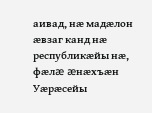аивад, нæ мадæлон æвзаг канд нæ республикæйы нæ, фæлæ æнæхъæн Уæрæсейы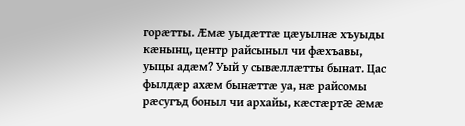горæтты. Æмæ уыдæттæ цæуылнæ хъуыды кæнынц, центр райсыныл чи фæхъавы, уыцы адæм? Уый у сывæллæтты бынат. Цас фылдæр ахæм бынæттæ уа, нæ райсомы рæсугъд боныл чи архайы, кæстæртæ æмæ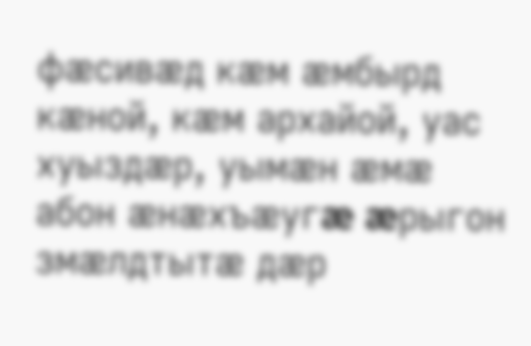фæсивæд кæм æмбырд кæной, кæм архайой, уас хуыздæр, уымæн æмæ абон æнæхъæугæ æрыгон змæлдтытæ дæр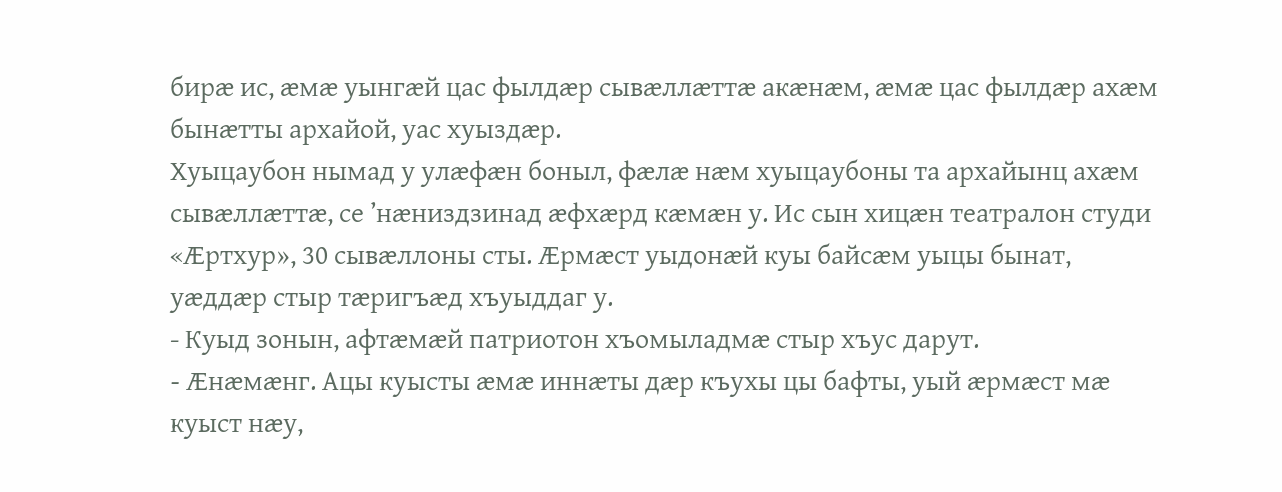бирæ ис, æмæ уынгæй цас фылдæр сывæллæттæ акæнæм, æмæ цас фылдæр ахæм бынæтты архайой, уас хуыздæр.
Хуыцаубон нымад у улæфæн боныл, фæлæ нæм хуыцаубоны та архайынц ахæм сывæллæттæ, се ’нæниздзинад æфхæрд кæмæн у. Ис сын хицæн театралон студи «Æртхур», 30 сывæллоны сты. Æрмæст уыдонæй куы байсæм уыцы бынат, уæддæр стыр тæригъæд хъуыддаг у.
- Куыд зонын, афтæмæй патриотон хъомыладмæ стыр хъус дарут.
- Æнæмæнг. Ацы куысты æмæ иннæты дæр къухы цы бафты, уый æрмæст мæ куыст нæу,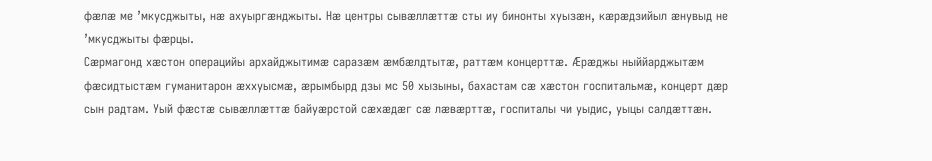фæлæ ме ’мкусджыты, нæ ахуыргæнджыты. Нæ центры сывæллæттæ сты иу бинонты хуызæн, кæрæдзийыл æнувыд не ’мкусджыты фæрцы.
Сæрмагонд хæстон операцийы архайджытимæ саразæм æмбæлдтытæ, раттæм концерттæ. Æрæджы ныййарджытæм фæсидтыстæм гуманитарон æххуысмæ, æрымбырд дзы мс 50 хызыны, бахастам сæ хæстон госпитальмæ, концерт дæр сын радтам. Уый фæстæ сывæллæттæ байуæрстой сæхæдæг сæ лæвæрттæ, госпиталы чи уыдис, уыцы салдæттæн.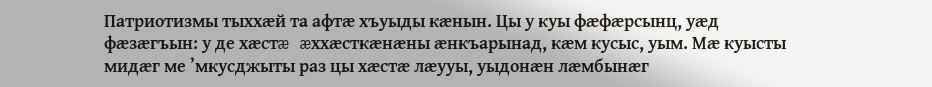Патриотизмы тыххæй та афтæ хъуыды кæнын. Цы у куы фæфæрсынц, уæд фæзæгъын: у де хæстæ æххæсткæнæны æнкъарынад, кæм кусыс, уым. Мæ куысты мидæг ме ’мкусджыты раз цы хæстæ лæууы, уыдонæн лæмбынæг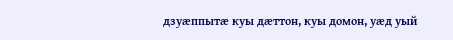дзуæппытæ куы дæттон, куы домон, уæд уый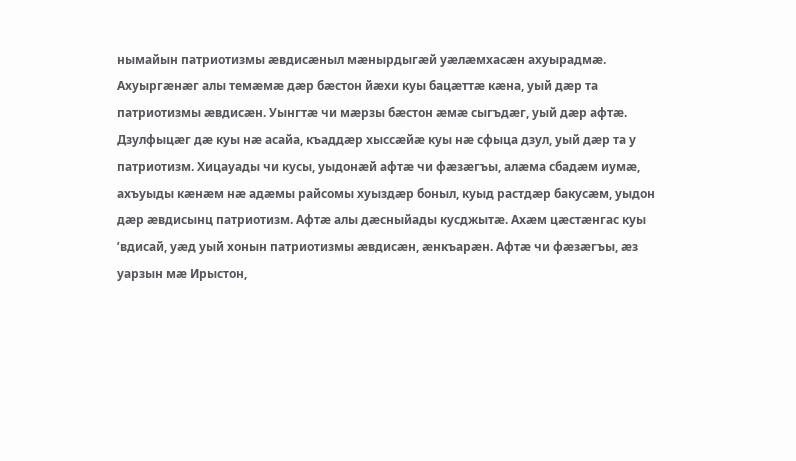нымайын патриотизмы æвдисæныл мæнырдыгæй уæлæмхасæн ахуырадмæ. Ахуыргæнæг алы темæмæ дæр бæстон йæхи куы бацæттæ кæна, уый дæр та патриотизмы æвдисæн. Уынгтæ чи мæрзы бæстон æмæ сыгъдæг, уый дæр афтæ. Дзулфыцæг дæ куы нæ асайа, къаддæр хыссæйæ куы нæ сфыца дзул, уый дæр та у патриотизм. Хицауады чи кусы, уыдонæй афтæ чи фæзæгъы, алæма сбадæм иумæ, ахъуыды кæнæм нæ адæмы райсомы хуыздæр боныл, куыд растдæр бакусæм, уыдон дæр æвдисынц патриотизм. Афтæ алы дæсныйады кусджытæ. Ахæм цæстæнгас куы ’вдисай, уæд уый хонын патриотизмы æвдисæн, æнкъарæн. Афтæ чи фæзæгъы, æз уарзын мæ Ирыстон,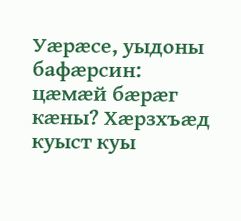Уæрæсе, уыдоны бафæрсин: цæмæй бæрæг кæны? Хæрзхъæд куыст куы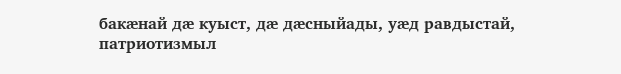бакæнай дæ куыст, дæ дæсныйады, уæд равдыстай, патриотизмыл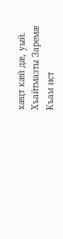хæцт кæй дæ, уый.
Хъайтмазты Заремæ
Къам ист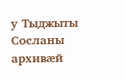у Тыджыты Сосланы архивæй